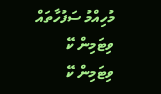މުހިއްމު ސަފުހާތައް
ވިޓަމިން ކޭ
ވިޓަމިން ކޭ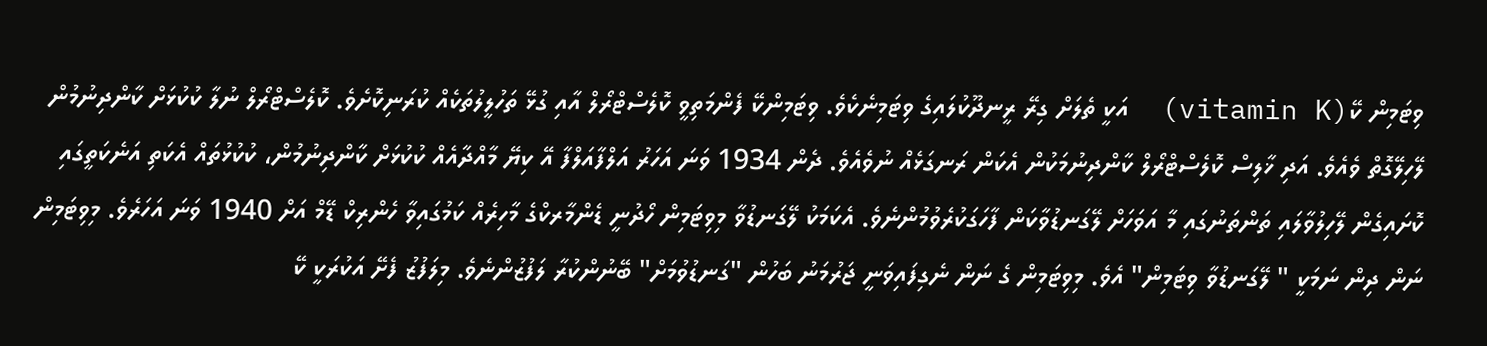ވިޓަމިން ކޭ(vitamin K)  އަކީ ތެލަށް ގިރޭ ރީނދޫކުލައިގެ ވިޓަމިނެކެވެ. ވިޓަމިންކޭ ފެންމަތިވީ ކޮލެސްޓްރޯލް އާއި ގުޅޭ ތަހުލީލުތަކެއް ކުރަނިކޮށެވެ. ކޮލެސްޓްރޯލް ނުލާ ކުކުޅަށް ކާންދިނުމުން ލޭހިލޭގޮތް ވެއެވެ. އަދި ޚާލިސް ކޮލެސްޓްރޯލް ކާންދިނުމަކުން އެކަން ރަނގަޅެއް ނުވެއެވެ. ދެން 1934 ވަނަ އަހަރު އަލްފާއަލްފާ އޭ ކިޔޭ މާއްދާއެއް ކުކުޅަށް ކާންދިނުމުން، ކުކުޅުތައް އެކަތި އަނެކަތީގައި ކޮށައިގެން ލޭހިލުވާލައި ތަންތަނުގައި މާ އަވަހަށް ލޭގަނޑުވާކަން ފާހަގަކުރެވުމުންނެވެ. އެކަމަކު ލޭގަނޑުވާ މިވިޓަމިން ހޯދުނީ ޑެންމާރކްގެ މާހިރެއް ކަމުގައިވާ ހެންރިކް ޑޭމް އަށް 1940 ވަނަ އަހަރެވެ. މިވިޓަމިން ނަން ދިން ނަމަކީ " ލޭގަނޑުވާ ވިޓަމިން" އެވެ. މިވިޓަމިން ގެ ނަން ނެގިފައިވަނީ ޖަރުމަނު ބަހުން "ގަނޑުވުމަށް" ބޭނުންކުރާ ލަފުޒުންނެވެ. މިލަފުޒު ފެށޭ އަކުރަކީ ކޭ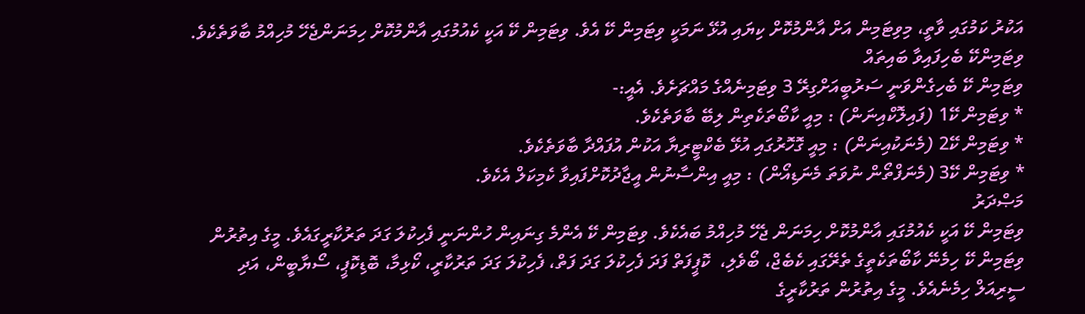އަކުރު ކަމުގައި ވާތީ، މިވިޓަމިން އަށް އާންމުކޮށް ކިޔައި އުޅޭ ނަމަކީ ވިޓަމިން ކޭ އެވެ. ވިޓަމިން ކޭ އަކީ ކެއުމުގައި އާންމުކޮށް ހިމަނަންޖެހޭ މުހިއްމު ބާވަތެކެވެ.
ވިޓަމިންކޭ ބެހިފައިވާ ބައިތައް
ވިޓަމިން ކޭ ބެހިގެންވަނީ ސަރުބީއަށްގިރޭ 3 ވިޓަމިނެއްގެ މައްޗަށެވެ. އެއީ:-
* ވިޓަމިން ކޭ1 (ފައިލޮކްއިނަން) : މިއީ ކާބޯތަކެތިން ލިބޭ ބާވަތެކެވެ.
* ވިޓަމިން ކޭ2 (މެނަކުއިނަން) : މިއީ ގޮހޮރުގައި އުޅޭ ބެކްޓީރިޔާ އަކުން އުފައްދާ ބާވަތެކެވެ.
* ވިޓަމިން ކޭ3 (މެނަފްތޯން ނުވަތަ މެނަޑިއޯން) : މިއީ އިންސާނުން އީޖާދުކޮށްފައިވާ ކެމިކަލް އެކެވެ.
މަޞްދަރު
ވިޓަމިން ކޭ އަކީ ކެއުމުގައި އާންމުކޮށް ހިމަނަން ޖެހޭ މުހިއްމު ބައެކެވެ. ވިޓަމިން ކޭ އެންމެ ގިނައިން ހުންނަނީ ފެހިކުލަ ގަދަ ތަރުކާރީގައެވެ. މީގެ އިތުރުން ވިޓަމިން ކޭ ހިމެނޭ ކާބޯތަކެތީގެ ތެރޭގައި ކެބެޖް، ބޯވެލި،  ކޮޕީފަތް ފަދަ ފެހިކުލަ ގަދަ ފަތް، ފެހިކުލަ ގަދަ ތަރުކާރީ، ކޯޅިމާ، ބޮޑިކޮޕީ، ސޯޔާބީން، އަދި ސީރިއަލް ހިމެނެއެވެ. މީގެ އިތުރުން ތަރުކާރީގެ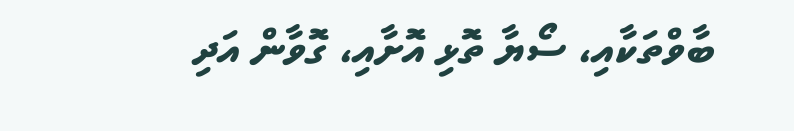ބާވްތަކާއި، ސޯޔާ ތޮޅި އޮށާއި، ގޮވާން އަދި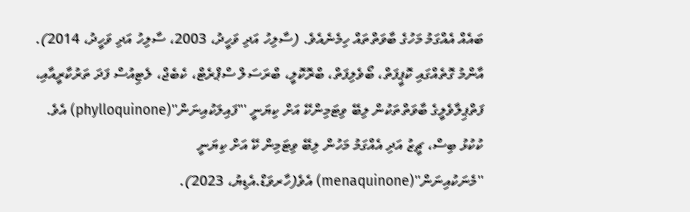ބައެއް އެއްގަމު މަހުގެ ބާވަތްތައް ހިމެނެއެވެ. (ސާލިހު އަދި ވަހީދު، 2003، ސާލިހު އަދި ވަހީދު، 2014). އާންމު ގޮތެއްގައި ކޮޕީފަތް، ބޯވެލިފަތް، ބްރޮކޮލީ، ބްރަސަލް ސްޕްރެޓް، ކެބެޖް، ލެޓިއުސް ފަދަ ތަރުކާރީއާއި، ފަތްޕިލާވެލީގެ ބާވަތްތަކުން ލިބޭ ވިޓަމިންކޭ އަށް ކިޔަނީ '"ފައިލަކުއިނަން''(phylloquinone) އެވެ. ކުކުޅު ބިސް، ޗީޒު އަދި އެއްގަމު މަހުން ލިބޭ ވިޓަމިން ކޭ އަށް ކިޔަނީ ''މެނަކުއިނަން''(menaquinone) އެވެ(ހާރވަޑް.އެޑިޔު، 2023).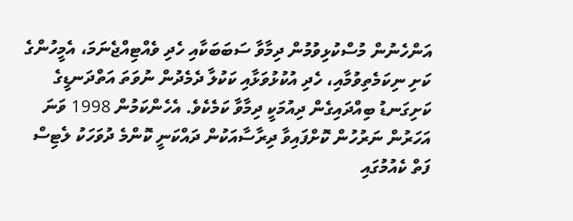އަންހެނުން މުސްކުޅިވުމުން ދިމާވާ ސަބަބަކާއި ހެދި ވެއްޓިއްޖެނަމަ، އެމީހުންގެ ކަށި ނިކަމެތިވުމާއި، ހެދި އުކުޅުވަޅާއި ކަކުލާ ދެމެދުން ނުވަތަ އަތްދަނޑީގެ ކަށިގަނޑު ބިއްދައިގެން ދިއުމަކީ ދިމާވާ ކަމެކެވެ. އެހެންކަމުން 1998 ވަނަ އަހަރުން ނަރުހުން ކޮށްފައިވާ ދިރާސާއަކުން ދައްކަނީ ކޮންމެ ދުވަހަކު ލެޓިސް ފަތް ކެއުމުގައި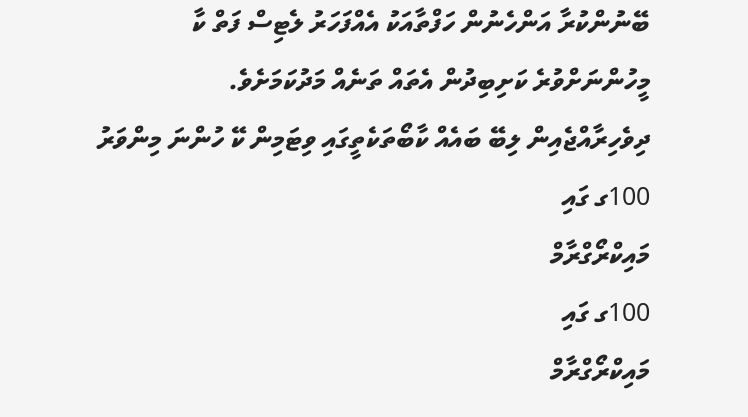ބޭނުންކުރާ އަންހެނުން ހަފްތާއަކު އެއްފަހަރު ލެޓިސް ފަތް ކާ މީހުންނަށްވުރެ ކަށިބިދުން އެތައް ތަނެއް މަދުކަމަށެވެ.
ދިވެހިރާއްޖެއިން ލިބޭ ބައެއް ކާބޯތަކެތީގައި ވިޓަމިން ކޭ ހުންނަ މިންވަރު
100ގ ގައި
މައިކްރޯގްރާމް
100ގ ގައި
މައިކްރޯގްރާމް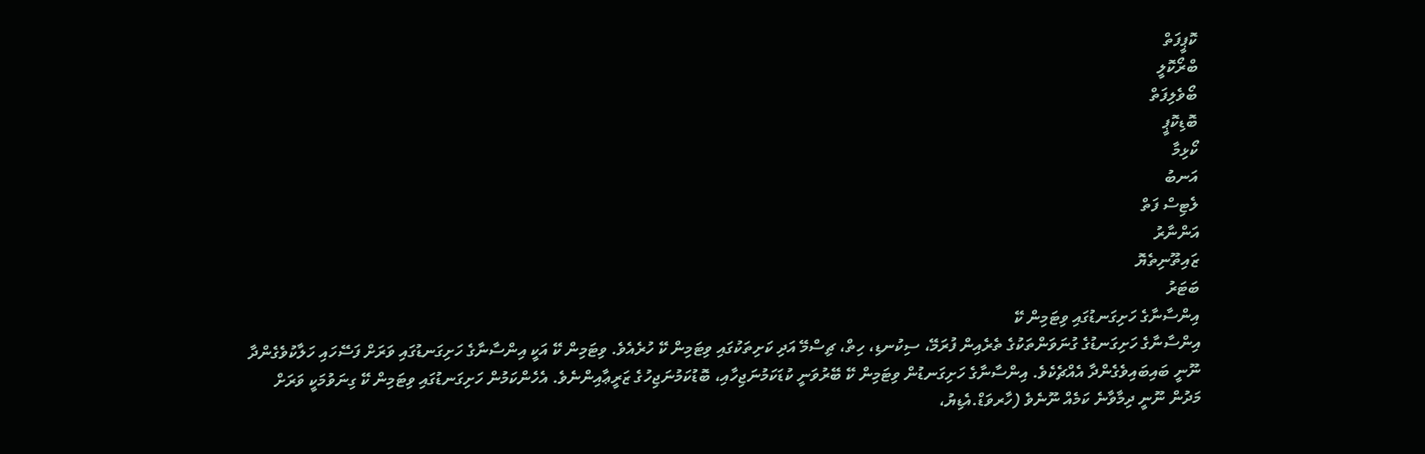ކޮޕީފަތް
ބްރޯކޮލީ
ބޯވެލިފަތް
ބޮޑިކޮޕީ
ކޯޅިމާ
އަނބު
ލެޓިސް ފަތް
އަންނާރު
ޒައިތޫނިތެޔޮ
ބަޓަރު
އިންސާނާގެ ހަށިގަނޑުގައި ވިޓަމިން ކޭ
އިންސާނާގެ ހަށިގަނޑުގެ ގުނަވަންތަކުގެ ތެރެއިން ފުރަމޭ، ސިކުނޑި، ހިތް، ޗިސްމޭ އަދި ކަށިތަކުގައި ވިޓަމިން ކޭ ހުރެއެވެ. ވިޓަމިން ކޭ އަކީ އިންސާނާގެ ހަށިގަނޑުގައި ވަރަށް ފަސޭހައި ހަލާކުވެގެންދާ ނޫނީ ބައިބައިވެގެންދާ އެއްޗެކެވެ. އިންސާނާގެ ހަށިގަނޑުން ވިޓަމިން ކޭ ބޭރުވަނީ ކުޑަކަމުނަޖިހާއި، ބޮޑުކަމުނަޖިހުގެ ޒަރީޢާއިންނެވެ. އެހެންކަމުން ހަށިގަނޑުގައި ވިޓަމިން ކޭ ގިނަވުމަކީ ވަރަށް މަދުން ނޫނީ ދިމާވާނެ ކަމެއް ނޫނެވެ (ހާރވަޑް.އެޑިޔު،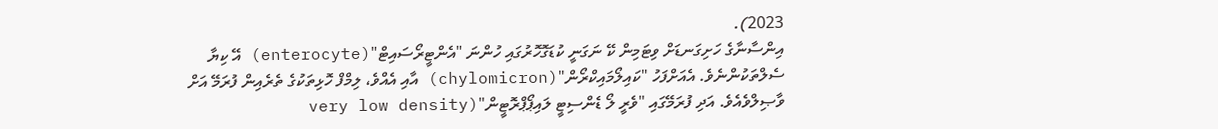2023).
އިންސާނާގެ ހަށިގަނޑަށް ވިޓަމިން ކޭ ނަގަނީ ކުޑަގޮހޮރުގައި ހުންނަ "އެންޓީރޯސައިޓް"(enterocyte) އޭ ކިޔާ ސެލްތަކުންނެވެ. އެއަށްފަހު "ކައިލޯމައިކްރޯން"(chylomicron) އާއި އެއްވެ، ލިމްފް ހޮޅިތަކުގެ ތެރެއިން ފުރަމޭ އަށް ވާޞިލްވެއެވެ. އަދި ފުރަމޭގައި "ވެރީ ލޯ ޑެންސިޓީ ލައިޕޯޕްރޮޓީން"(very low density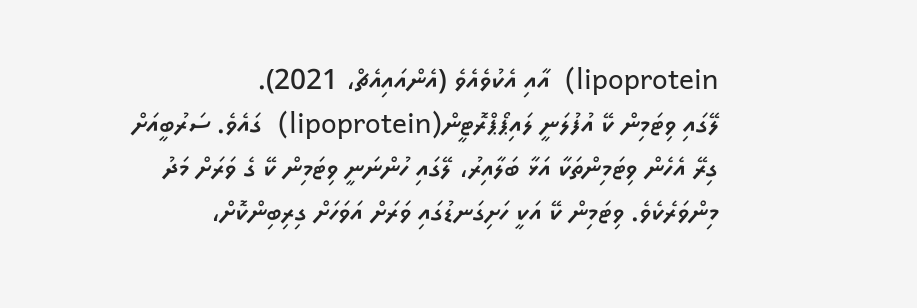lipoprotein)  އާއި އެކުވެއެވެ (އެންއައިއެޗް، 2021).
ލޭގައި ވިޓަމިން ކޭ އުފުލަނީ ލައިޕޯޕްރޮޓީން(lipoprotein)  ގައެވެ. ސަރުބީއަށް ގިރޭ އެހެން ވިޓަމިންތަކާ އަޅާ ބަލާއިރު، ލޭގައި ހުންނަނީ ވިޓަމިން ކޭ ގެ ވަރަށް މަދު މިންވަރެކެވެ. ވިޓަމިން ކޭ އަކީ ހަށިގަނޑުގައި ވަރަށް އަވަހަށް ގިރިބިންކޮށް،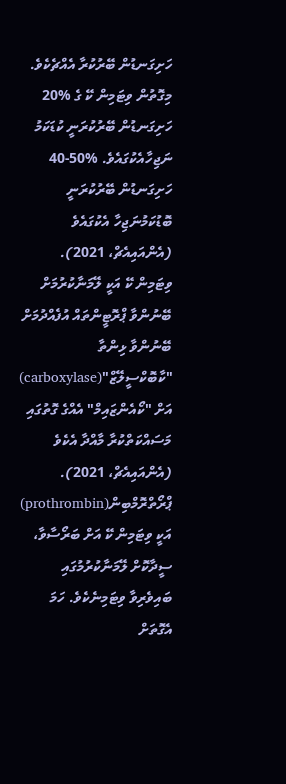ހަށިގަނޑުން ބޭރުކުރާ އެއްޗެކެވެ. މިގޮތުން ވިޓަމިން ކޭ ގެ %20 ހަށިގަނޑުން ބޭރުކުރަނީ ކުޑަކަމު ނަޖިހާއެކުގައެވެ. %50-40 ހަށިގަނޑުން ބޭރުކުރަނީ ބޮޑުކަމުނަޖިހާ އެކުގައެވެ (އެންއައިއެޗް، 2021).
ވިޓަމިން ކޭ އަކީ ލޭމަނާކުރުމަށް ބޭނުންވާ ޕްރޮޓީންތައް އުފެއްދުމަށް ބޭނުންވާ ޅިންތާ "ކާބޮކްސީލޭޒް"(carboxylase) އަށް "ކޯއެންޒައިމް" އެއްގެ ގޮތުގައި މަސައްކަތްކުރާ މާއްދާ އެކެވެ (އެންއައިއެޗް، 2021). ޕްރޯތްރޮމްބިން(prothrombin) އަކީ ވިޓަމިން ކޭ އަށް ބަރޯސާވާ، ސީދާކޮށް ލޭމަނާކުރުމުގައި ބައިވެރިވާ ވިޓަމިނެކެވެ. ހަމަ އެގޮތަށް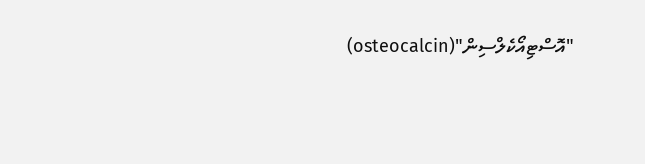"އޮސްޓިއޯކެލްސިން"(osteocalcin)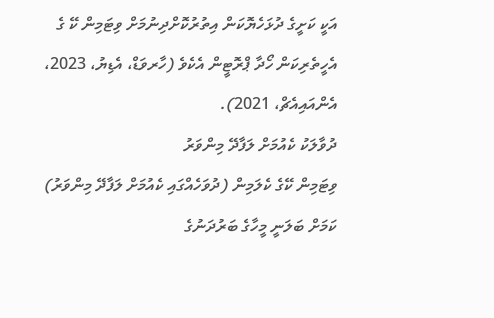އަކީ ކަށީގެ ދުޅަހެޔޮކަން އިތުރުކޮށްދިނުމަށް ވިޓަމިން ކޭ ގެ އެހީތެރިކަން ހޯދާ ޕްރޮޓީން އެކެވެ (ހާރވަޑް، އެޑިޔު، 2023، އެންއައިއެޗް، 2021).
ދުވާލަކު ކެއުމަށް ލަފާދޭ މިންވަރު
ވިޓަމިން ކޭގެ ކެލަމިން (ދުވަހެއްގައި ކެއުމަށް ލަފާދޭ މިންވަރު) ކަމަށް ބަލަނީ މީހާގެ ބަރުދަނުގެ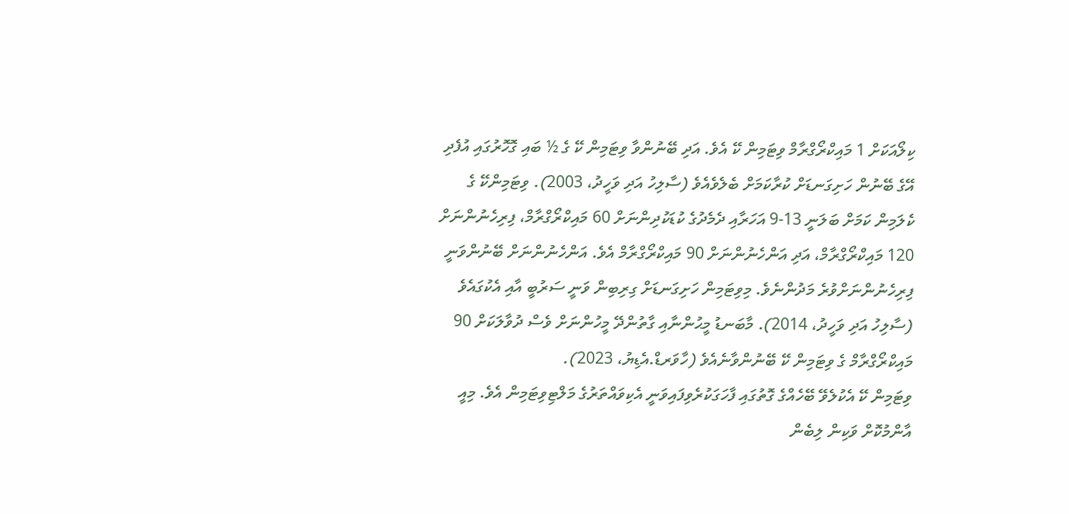ކިލޯއަކަށް 1 މައިކްރޯގްރާމް ވިޓަމިން ކޭ އެވެ. އަދި ބޭނުންވާ ވިޓަމިން ކޭ ގެ ½ ބައި ގޮހޮރުގައި އުފެދި އޭގެ ބޭނުން ހަށިގަނޑަށް ކުރާކަމަށް ބެލެވެއެވެ (ސާލިހު އަދި ވަހީދު، 2003). ވިޓަމިންކޭ ގެ ކެލަމިން ކަމަށް ބަލަނީ 13-9 އަހަރާއި ދެމެދުގެ ކުޑަކުދިންނަށް 60 މައިކްރޯގްރާމް، ފިރިހެނުންނަށް 120 މައިކްރޯގްރާމް، އަދި އަންހެނުންނަށް 90 މައިކްރޯގްރާމް އެވެ. އަންހެނުންނަށް ބޭނުންވަނީ ފިރިހެނުންނަށްވުރެ މަދުންނެވެ. މިވިޓަމިން ހަށިގަނޑަށް ގިރިބިން ވަނީ ސަރުބީ އާއި އެކުގައެވެ (ސާލިހު އަދި ވަހީދު، 2014). މާބަނޑު މީޙުންނާއި ގާތުންދޭ މީހުންނަށް ވެސް ދުވާލަކަށް 90 މައިކްރޯގްރާމް ގެ ވިޓަމިން ކޭ ބޭނުންވާނެއެވެ (ހާވަރޑް.އެޑިޔު، 2023).
ވިޓަމިން ކޭ އެކުލެވޭ ބޭހެއްގެ ގޮތުގައި ފާހަގަކުރެވިފައިވަނީ އެކިވައްތަރުގެ މަލްޓިވިޓަމިން އެވެ. މިއީ އާންމުކޮށް ވަކިން ލިބެން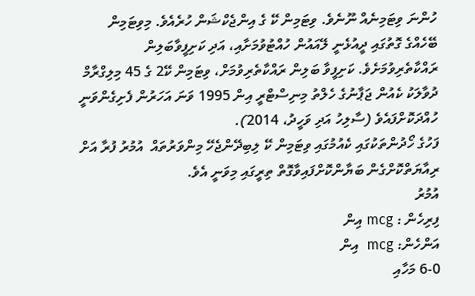ހުންނަ ވިޓަމިނެއް ނޫނެވެ. ވިޓަމިން ކޭ ގެ އިންޖެކްޝަން ހުރެއެވެ. މިވިޓަމިން ބޭހެއްގެ ގޮތުގައި ދީއުޅެނީ ލޭއައުން ހުއްޓުވުމަށާއި، އަދި ކަށިފީވާބަލިން ރައްކާތެރިވުމަށެވެ. ކަށިފީވާ ބަލިން ރައްކާތެރިވުމަށް، ވިޓަމިން ކޭ2 ގެ 45 މިލިގްރާމް ދުވާލަކު ކެއުން ޖަޕާނުގެ ހެލްތު މިނިސްޓްރީ އިން 1995 ވަނަ އަހަރުން ފެށިގެންވަނީ ހުއްދަކޮށްފައެވެ (ސާލިހު އަދި ވަހީދު، 2014).
ފަހުގެ ހޯދުންތަކުގައި ކެއުމުގައި ވިޓަމިން ކޭ ލިބިދޭންޖެހޭ މިންވަރުތައް  އުމުރު ފުރާ އަށް ރިއާޔަތްކޮށްގެން ބަޔާންކޮށްފައިވާގޮތް ތިރީގައި މިވަނީ އެވެ.
އުމުރު
ފިރިހެން : mcg އިން
އަންހެން: mcg  އިން
6-0 މަހާއި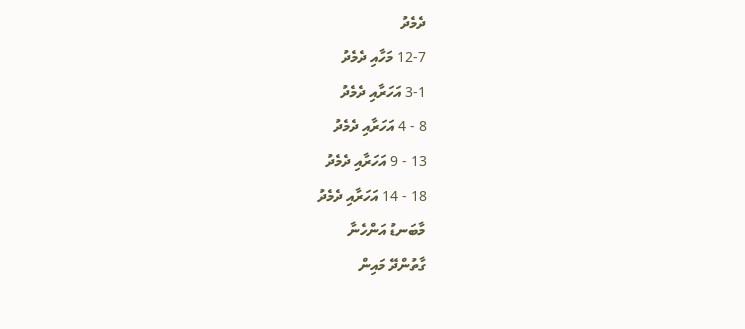ދެމެދު
12-7 މަހާއި ދެމެދު
3-1 އަހަރާއި ދެމެދު
8 - 4 އަހަރާއި ދެމެދު
13 - 9 އަހަރާއި ދެމެދު
18 - 14 އަހަރާއި ދެމެދު
މާބަނޑު އަންހެނާ
ގާތުންދޭ މައިން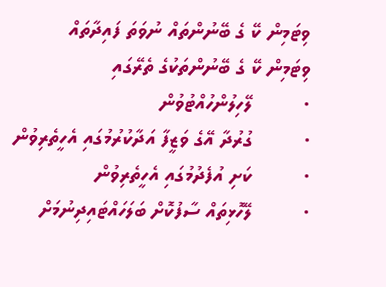ވިޓަމިން ކޭ ގެ ބޭނުންތައް ނުވަތަ ފައިދާތައް
ވިޓަމިން ކޭ ގެ ބޭނުންތަކުގެ ތެރޭގައި
·         ލޭހިލުންހުއްޓުވުން
·         ގުރުދާ އޭގެ ވަޒީފާ އަދާކުރުމުގައި އެހީތެރިވުން
·         ކަށި އުފެދުމުގައި އެހީތެރިވުން
·         ލޭހޮޅިތައް ސާފުކޮށް ބަލަހައްޓައިދިނުމަށް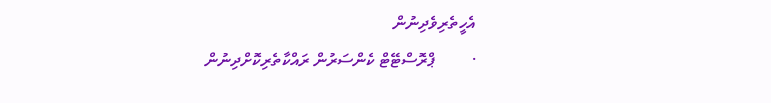އެހީތެރިވެދިނުން
·         ޕްރޮސްޓޭޓް ކެންސަރުން ރައްކާތެރިކޮށްދިނުން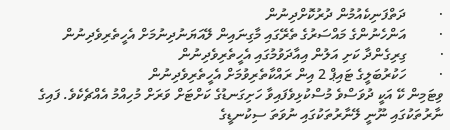·         ދަތްފަނިކެއުމުން ދުރުކޮށްދިނުން
·         އަންހެނުންގެ މައްސަރުގެ ތެރޭގައި މާގިނައިން ލޭއަޔަނުދިނުމަށް އެހީތެރިވެދިނުން
·         ގިރިގެންދާ ކަށި އަލުން އިއާދަވުމުގައި އެހީތެރިވެދިނުން
·         ހަކުރުބަލީގެ ޓައިޕް 2 އިން ރައްކާތެރިވުމަށް އެހީތެރިވެދިނުން
ވިޓަމިން ކޭ އަކީ ދުވަސްވެ މުސްކުޅިވެފައިވާ ހަށިގަނޑުގެ ކަށްޓަށް ވަރަށް މުހިއްމު އެއްޗެކެވެ. ފައިގެ ނާރުތަކުގައި ނޫނީ ލޭނާރުތަކުގައި ނުވަތަ ސިކުނޑީގެ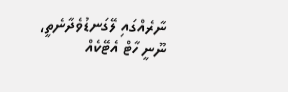ނާރެއްގައި ލޭގަނޑުވެދާނެތީ، ނޫނީ ހާޓް އެޓޭކެއް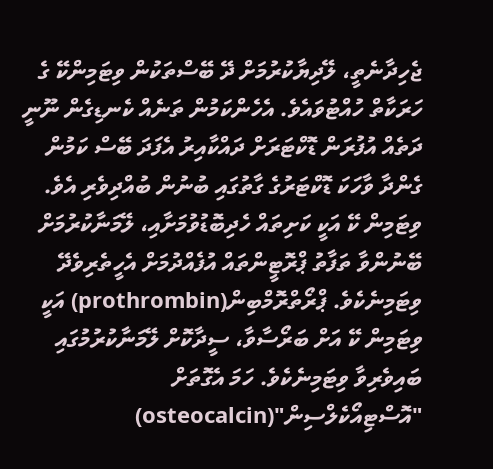ޖެހިދާނެތީ، ލޭދިޔާކުރުމަށް ދޭ ބޭސްތަކުން ވިޓަމިންކޭ ގެ ހަރަކާތް ހުއްޓުވައެވެ. އެހެންކަމުން ތަނެއް ކެނޑިގެން ނޫނީ ދަތެއް އުފުރަން ޑޮކްޓަރަށް ދައްކާއިރު އެފަދަ ބޭސް ކަމުން ގެންދާ ވާހަކަ ޑޮކްޓަރުގެ ގާތުގައި ބުނުން ބުއްދިވެރި އެވެ.
ވިޓަމިން ކޭ އަކީ ކަށިތައް ހެދިބޮޑުވުމަށާއި، ލޭމަނާކުރުމަށް ބޭނުންވާ ތަފާތު ޕްރޮޓީންތައް އުފެއްދުމަށް އެހީތެރިވެދޭ ވިޓަމިނެކެވެ. ޕްރޯތްރޮމްބިން(prothrombin) އަކީ ވިޓަމިން ކޭ އަށް ބަރޯސާވާ، ސީދާކޮށް ލޭމަނާކުރުމުގައި ބައިވެރިވާ ވިޓަމިނެކެވެ. ހަމަ އެގޮތަށް "އޮސްޓިއޯކެލްސިން"(osteocalcin)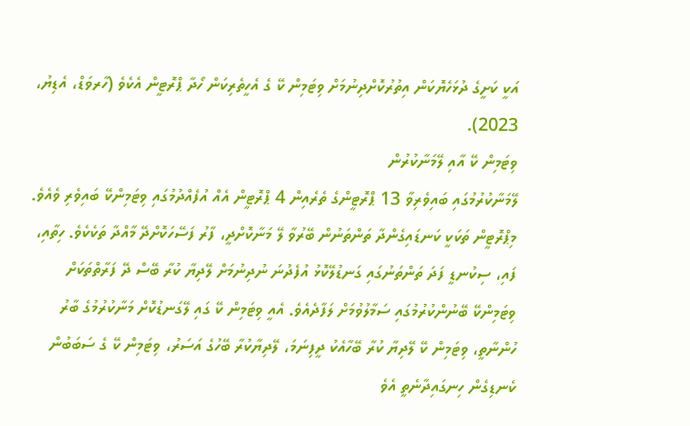އަކީ ކަށީގެ ދުޅަހެޔޮކަން އިތުރުކޮށްދިނުމަށް ވިޓަމިން ކޭ ގެ އެހީތެރިކަން ހޯދާ ޕްރޮޓީން އެކެވެ (ހާރވަޑް، އެޑިޔު، 2023).
ވިޓަމިން ކޭ އާއި ލޭމަނާކުރުން
ލޭމަނާކުރުމުގައި ބައިވެރިވާ 13 ޕްރޮޓީންގެ ތެރެއިން 4 ޕްރޮޓީން އެއް އުފެއްދުމުގައި ވިޓަމިންކޭ ބައިވެރި ވެއެވެ. މިޕްރޮޓީން ތަކަކީ ކަނޑައިގެންދާ ތަންތަނުން ބޭރުވާ ލޭ މަނާކޮށްދީ، ފާރު ފަސޭހަކޮށްދޭ މާއްދާ ތަކެކެވެ. ހިތާއި، ފައި، ސިކުނޑީ ފަދަ ތަންތަނުގައި ގަނޑުލޭކޮޅު އުފެދުނަ ނުދިނުމަށް ލޭދިޔާ ކުރާ ބޭސް ދޭ ފަރާތްތަކަށް ވިޓަމިންކޭ ބޭނުންކުރުމުގައި ސަމާލުވުމަށް ލަފާދެއެވެ. އެއީ ވިޓަމިން ކޭ ގައި ލޭގަނޑުކޮށް މަނާކުރުމުގެ ބާރު ހުންނާތީ، ވިޓަމިން ކޭ ލޭދިޔާ ކުރާ ބޭހާއެކު ދީފިނަމަ، ލޭދިޔާކުރާ ބޭހުގެ އަސަރު، ވިޓަމިން ކޭ ގެ ސަބަބުން ކެނޑިގެން ހިނގައިދާނެތީ އެވެ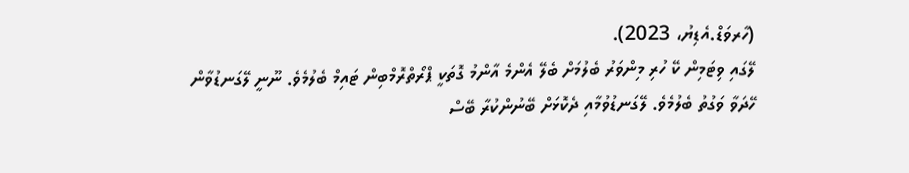(ހާރވަޑް.އެޑިޔު، 2023).
ލޭގައި ވިޓަމިން ކޭ ހުރި މިންވަރު ބެލުމަށް ބެލޭ އެންމެ އާންމު ގޮތަކީ ޕްރޯތްރޮމްބިން ޓައިމް ބެލުމެވެ. ނޫނީ ލޭގަނޑުވާން ހޭދަވާ ވަގުތު ބެލުމެވެ. ލޭގަނޑުވުމާއި ދެކޮޅަށް ބޭނުންކުރާ ބޭސް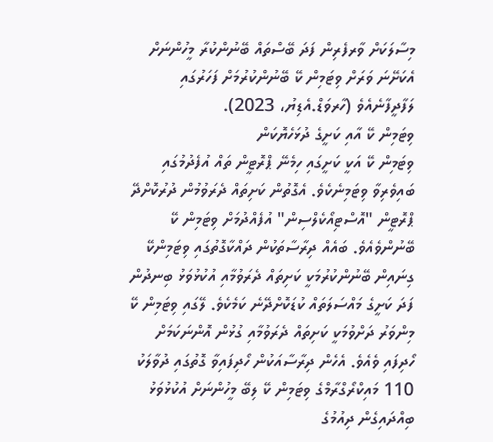މިސާލަކަށް ވާރފެރިން ފަދަ ބޭސްތައް ބޭނުންކުރާ މީހުންނަށް އެކަށޭނަ ވަރަށް ވިޓަމިން ކޭ ބޭނުންކުރުމަށް ފަހަރުގައި ލަފާދީފާނެއެވެ (ހާރވަޑް.އެޑިޔު، 2023).
ވިޓަމިން ކޭ އާއި ކަށީގެ ދުޅަހެޔޮކަން
ވިޓަމިން ކޭ އަކީ ކަށީގައި ހިމެނޭ ޕްރޮޓީން ތައް އުފެދުމުގައި ބައިވެރިވާ ވިޓަމިނެކެވެ. އެގޮތުން ކަށިތައް ދެރަވުމުން ދުރުކޮށްދޭ ޕްރޮޓީން "އޮސްޓިއޯކެލްސިން" އުފެއްދުމަށް ވިޓަމިން ކޭ ބޭނުންވެއެވެ. ބައެއް ދިރާސާތަކުން ދައްކާގޮތުގައި ވިޓަމިންކޭ ގިނައިން ބޭނުންކުރުމަކީ ކަށިތައް ދެރަވުމާއި އުކުޅުވަޅު ބިނދުން ފަދަ ކަށީގެ މައްސަލަތައް ކުޑަކޮށްދޭނެ ކަމެކެވެ. ލޭގައި ވިޓަމިން ކޭ މިންވަރު ދަށްވުމަކީ ކަށިތައް ދެރަވުމާއި ގުޅުން އޮންނަކަމަށް ހޯދިފައި ވެއެވެ. އެހެން ދިރާސާއަކުން ހޯދިފައިވާ ގޮތުގައި ދުވާލަކު 110 މައިކްރޯގްރާމްގެ ވިޓަމިން ކޭ ލިބޭ މީހުންނަށް އުކުޅުވަޅު ބިއްދައިގެން ދިއުމުގެ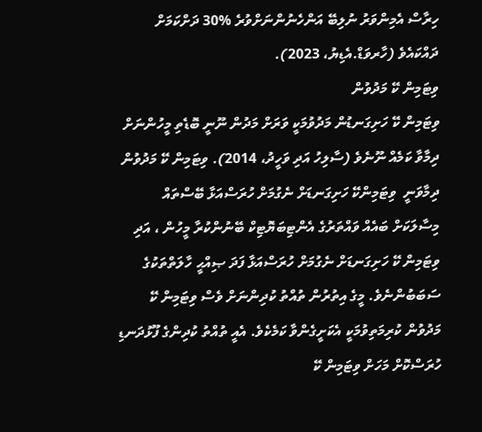ހިރާސް އެމިންވަރު ނުލިބޭ އަންހެނުންނަށްވުރެ %30 ދަށްކަމަށް ދައްކައެވެ (ހާރވަޑް.އެޑިޔު، 2023).
ވިޓަމިން ކޭ މަދުވުން
ވިޓަމިން ކޭ ހަށިގަނޑުން މަދުވުމަކީ ވަރަށް މަދުން ނޫނީ ބޮޑެތި މީހުންނަށް ދިމާވާ ކަމެއް ނޫނެވެ (ސާލިހު އަދި ވަހީދު، 2014). ވިޓަމިން ކޭ މަދުވުން ދިމާވަނީ  ވިޓަމިންކޭ ހަށިގަނޑަށް ނެގުމަށް ހުރަސްއަޅާ ބޭސްތައް މިސާލަކަށް ބައެއް ވައްތަރުގެ އެންޓިބަޔޮޓިކް ބޭނުންކުރާ މީހުން ، އަދި ވިޓަމިން ކޭ ހަށިގަނޑަށް ނެގުމަށް ހުރަސްއަޅާ ފަދަ ޞިއްޙީ ހާލަތްތަކުގެ ސަބަބުންނެވެ. މީގެ އިތުރުން ތުއްތު ކުދިންނަށް ވެސް ވިޓަމިން ކޭ މަދުވުން ކުރިމަތިވުމަކީ އެކަށީގެންވާ ކަމެކެވެ. އެއީ ތުއްތު ކުދިންގެ ފޫޅުދަނޑި ހުރަސްކޮށް މަހަށް ވިޓަމިން ކޭ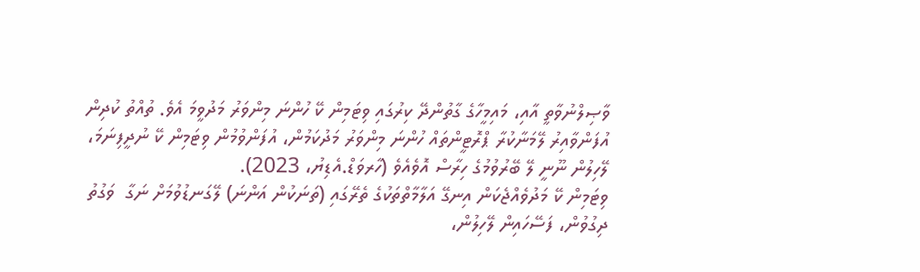ވާޞިލްނުވާތީ އާއި، މައިމީހާގެ ގާތުންދޭ ކިރުގައި ވިޓަމިން ކޭ ހުންނަ މިންވަރު މަދުވީމަ އެވެ. ތުއްތު ކުދިން އުފަންވާއިރު ލޭމަނާކުރާ ޕްރޮޓީންތައް ހުންނަ މިންވަރު މަދުކަމުން، އުފަންވުމުން ވިޓަމިން ކޭ ނުދީފިނަމަ، ލޭހިލުން ނޫނީ ލޭ ބޭރުވުމުގެ ހިރާސް އޮވެއެވެ (ހާރވަޑް.އެޑިޔު، 2023).
ވިޓަމިން ކޭ މަދުވެއްޖެކަން އިނގޭ އަލާމާތްތަކުގެ ތެރޭގައި (ތަނަކުން އަންނަ) ލޭގަނޑުވުމަށް ނަގާ  ވަގުތު ދިގުވުން، ފަސޭހައިން ލޭހިލުން،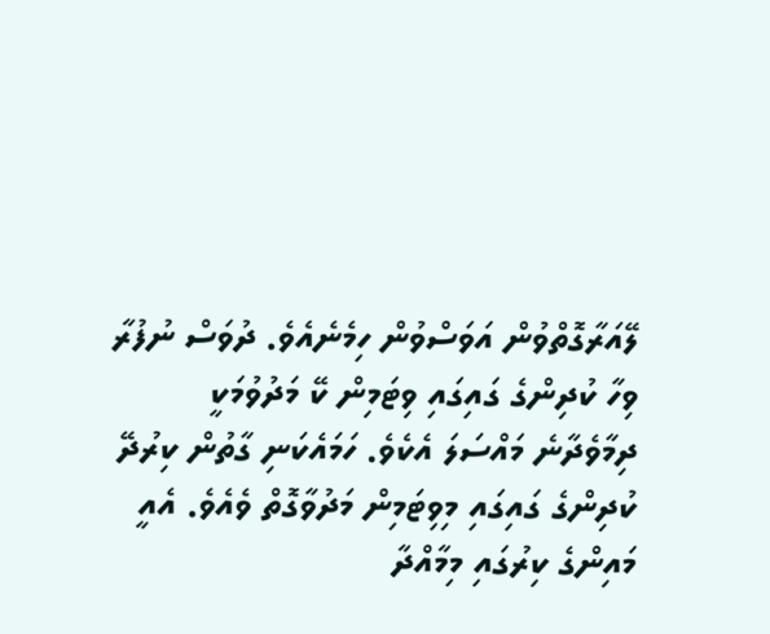ލޭއަރާގޮތްވުން އަވަސްވުން ހިމެނެއެވެ. ދުވަސް ނުފުރާ ވިހާ ކުދިންގެ ގައިގައި ވިޓަމިން ކޭ މަދުވުމަކީ ދިމާވެދާނެ މައްސަލަ އެކެވެ. ހަމައެކަނި ގާތުން ކިރުދޭ ކުދިންގެ ގައިގައި މިވިޓަމިން މަދުވާގޮތް ވެއެވެ. އެއީ މައިންގެ ކިރުގައި މިމާއްދާ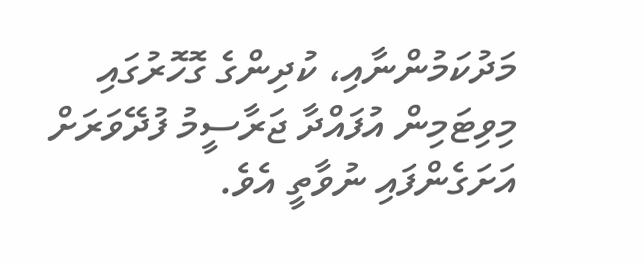މަދުކަމުންނާއި، ކުދިންގެ ގޮހޮރުގައި މިވިޓަމިން އުފައްދާ ޖަރާސީމު ފުދޭވަރަށް އަށަގެންފައި ނުވާތީ އެވެ.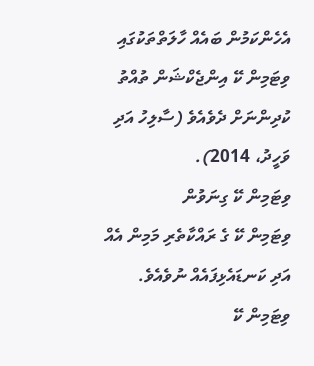އެހެންކަމުން ބައެއް ހާލަތްތަކުގައި ވިޓަމިން ކޭ އިންޖެކްޝަން ތުއްތު ކުދިންނަށް ދެވެއެވެ (ސާލިހު އަދި ވަހީދު، 2014).
ވިޓަމިން ކޭ ގިނަވުން
ވިޓަމިން ކޭ ގެ ރައްކާތެރި މަމިން އެއް އަދި ކަނޑައެޅިފައެއް ނުވެއެވެ. ވިޓަމިން ކޭ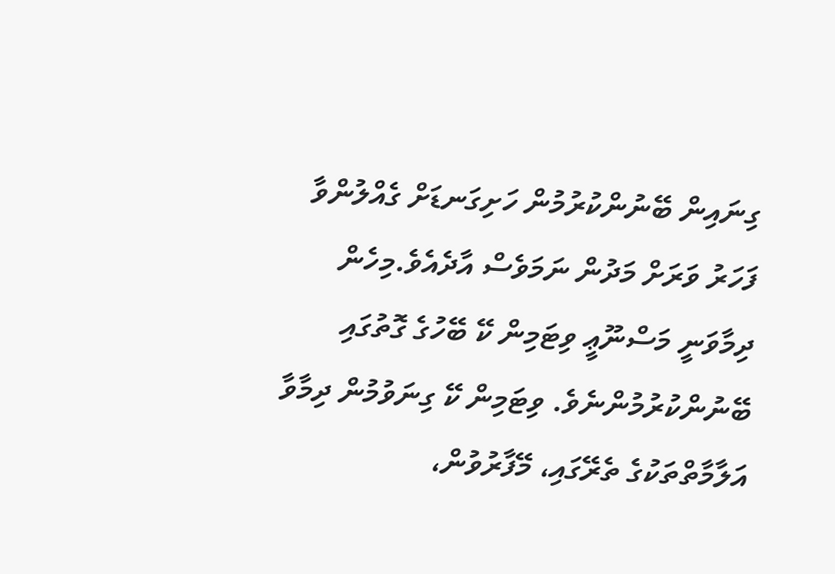ގިނައިން ބޭނުންކުރުމުން ހަށިގަނޑަށް ގެއްލުންވާ ފަހަރު ވަރަށް މަދުން ނަމަވެސް އާދެއެވެ.މިހެން ދިމާވަނީ މަސްނޫޢީ ވިޓަމިން ކޭ ބޭހުގެ ގޮތުގައި ބޭނުންކުރުމުންނެވެ. ވިޓަމިން ކޭ ގިނަވުމުން ދިމާވާ އަލާމާތްތަކުގެ ތެރޭގައި، މޭފާރުވުން،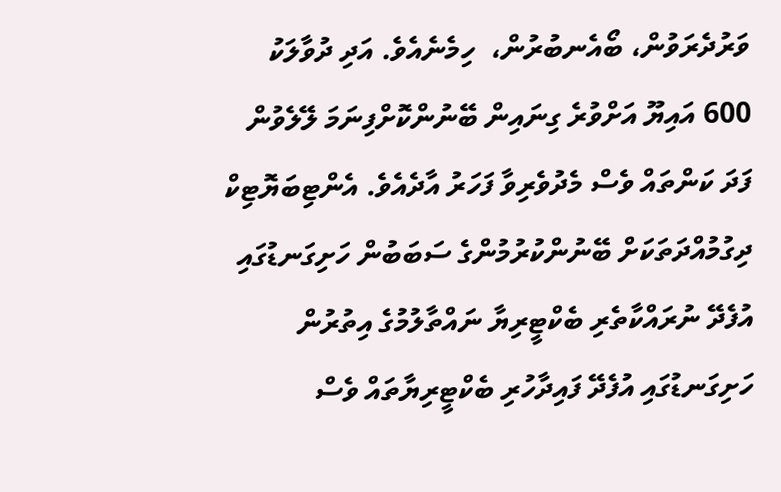ވަރުދެރަވުން، ބޯއެނބުރުން،  ހިމެނެއެވެ. އަދި ދުވާލަކު 600 އައިޔޫ އަށްވުރެ ގިނައިން ބޭނުންކޮށްފިނަމަ ލޭލެވުން ފަދަ ކަންތައް ވެސް މެދުވެރިވާ ފަހަރު އާދެއެވެ. އެންޓިބަޔޮޓިކް ދިގުމުއްދަތަކަށް ބޭނުންކުރުމުންގެ ސަބަބުން ހަށިގަނޑުގައި އުފެދޭ ނުރައްކާތެރި ބެކްޓީރިޔާ ނައްތާލުމުގެ އިތުރުން ހަށިގަނޑުގައި އުފެދޭ ފައިދާހުރި ބެކްޓީރިޔާތައް ވެސް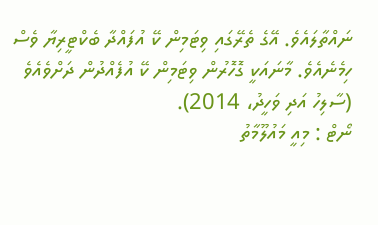ނައްތާލައެވެ. އޭގެ ތެރޭގައި ވިޓަމިން ކޭ އުފައްދާ ބެކްޓީރިޔާ ވެސް ހިމެނެއެވެ. މާނައަކީ ގޮހޮރުން ވިޓަމިން ކޭ އުފެއްދުން ދަށްވެއެވެ (ސާލިހު އަދި ވަހީދު، 2014).
ނޯޓް : މިއީ މައުލޫމާތު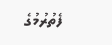ފެތުރުމުގެ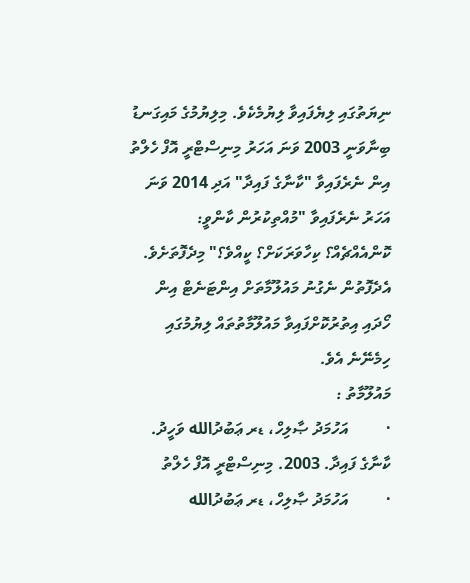ނިޔަތުގައި ލިޔެފައިވާ ލިޔުމެކެވެ. މިލިޔުމުގެ މައިގަނޑު ބިނާވަނީ 2003 ވަނަ އަހަރު މިނިސްޓްރީ އޮފް ހެލްތު އިން ނެރެފައިވާ "ކާނާގެ ފައިދާ" އަދި 2014 ވަނަ އަހަރު ނެރެފައިވާ "މުއްތިކުރުން ކާންވީ: ކޮންއެއްޗެއް؟ ކިހާވަރަކަށް؟ ކީއްވެ؟" މިދެފޮތަށެވެ. އެދެފޮތުން ނެގުނު މައުލޫމާތަށް އިންޓަނެޓް އިން ހޯދައި އިތުރުކޮށްފައިވާ މައުލޫމާތުތައް ލިޔުމުގައި ހިމެނޭނެ އެވެ.
މައުލޫމާތު :
·         އަހުމަދު ޞާލިހް، ޑރ ޢަބުދުالله ވަހީދު. ކާނާގެ ފައިދާ. 2003. މިނިސްޓްރީ އޮފް ހެލްތު
·         އަހުމަދު ޞާލިހް، ޑރ ޢަބުދުالله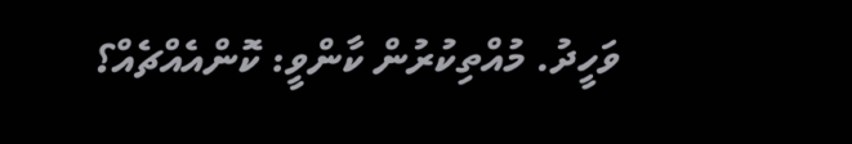ވަހީދު. މުއްތިކުރުން ކާންވީ: ކޮންއެއްޗެއް؟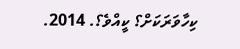ކިހާވަރަކަށް؟ ކީއްވެ؟. 2014.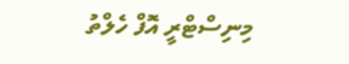މިނިސްޓްރީ އޮފް ހެލްތު